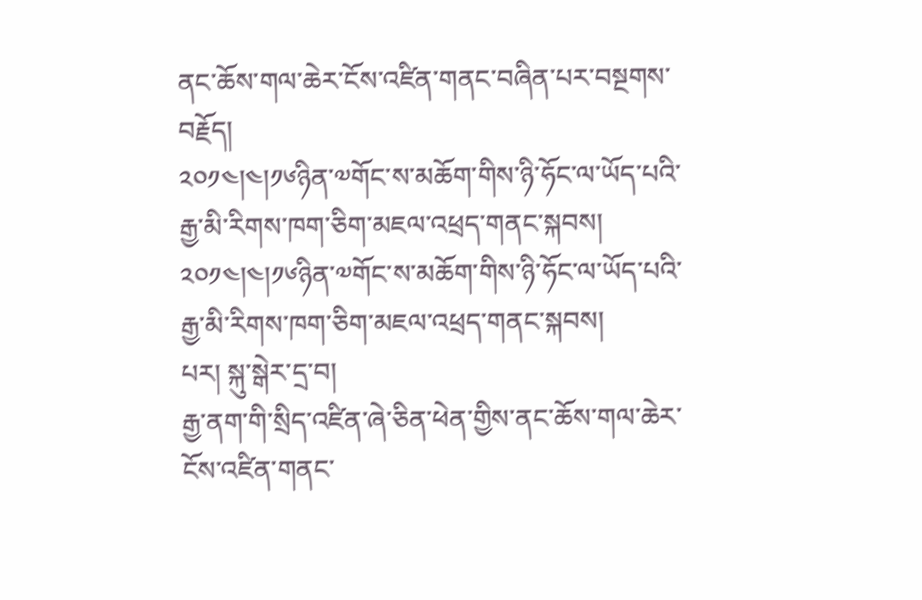ནང་ཆོས་གལ་ཆེར་ངོས་འཛིན་གནང་བཞིན་པར་བསྔགས་བརྗོད།
༢༠༡༤།༤།༡༦ཉིན་༧གོང་ས་མཆོག་གིས་ཉི་ཧོང་ལ་ཡོད་པའི་རྒྱ་མི་རིགས་ཁག་ཅིག་མཇལ་འཕྲད་གནང་སྐབས། ༢༠༡༤།༤།༡༦ཉིན་༧གོང་ས་མཆོག་གིས་ཉི་ཧོང་ལ་ཡོད་པའི་རྒྱ་མི་རིགས་ཁག་ཅིག་མཇལ་འཕྲད་གནང་སྐབས།
པར། སྐུ་སྒེར་དྲ་བ།
རྒྱ་ནག་གི་སྲིད་འཛིན་ཞེ་ཅིན་ཕེན་གྱིས་ནང་ཆོས་གལ་ཆེར་ངོས་འཛིན་གནང་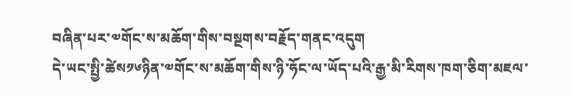བཞིན་པར་༧གོང་ས་མཆོག་གིས་བསྔགས་བརྗོད་གནང་འདུག
དེ་ཡང་སྤྱི་ཚེས༡༦ཉིན་༧གོང་ས་མཆོག་གིས་ཉི་ཧོང་ལ་ཡོད་པའི་རྒྱ་མི་རིགས་ཁག་ཅིག་མཇལ་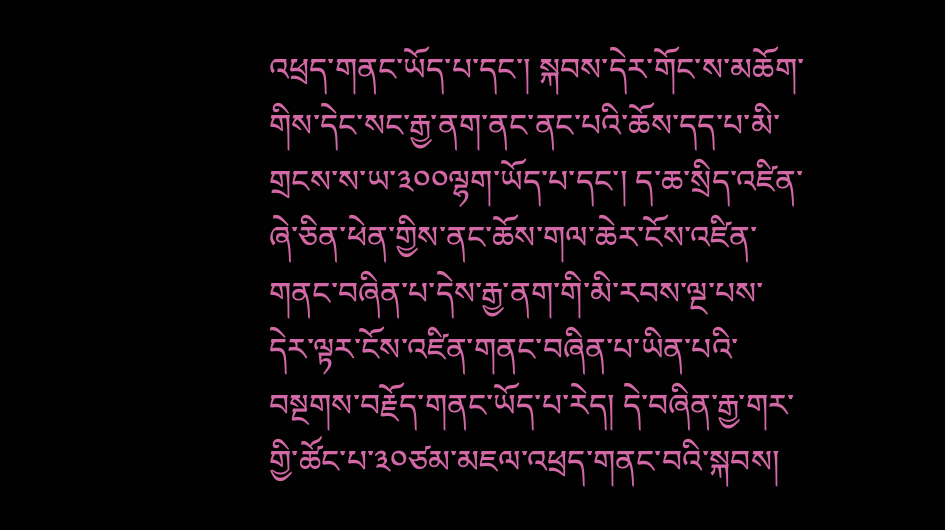འཕྲད་གནང་ཡོད་པ་དང་། སྐབས་དེར་གོང་ས་མཆོག་གིས་དེང་སང་རྒྱ་ནག་ནང་ནང་པའི་ཆོས་དད་པ་མི་གྲངས་ས་ཡ་༣༠༠ལྷག་ཡོད་པ་དང་། ད་ཆ་སྲིད་འཛིན་ཞེ་ཅིན་ཕེན་གྱིས་ནང་ཆོས་གལ་ཆེར་ངོས་འཛིན་གནང་བཞིན་པ་དེས་རྒྱ་ནག་གི་མི་རབས་ལྔ་པས་དེར་ལྟར་ངོས་འཛིན་གནང་བཞིན་པ་ཡིན་པའི་བསྔགས་བརྗོད་གནང་ཡོད་པ་རེད། དེ་བཞིན་རྒྱ་གར་གྱི་ཚོང་པ་༣༠ཙམ་མཇལ་འཕྲད་གནང་བའི་སྐབས།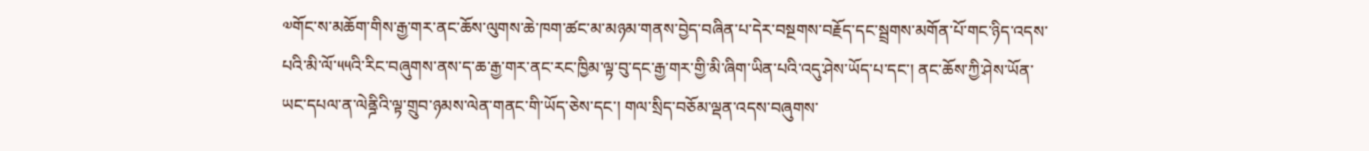༧གོང་ས་མཆོག་གིས་རྒྱ་གར་ནང་ཆོས་ལུགས་ཆེ་ཁག་ཚང་མ་མཉམ་གནས་བྱེད་བཞིན་པ་དེར་བསྔགས་བརྗོད་དང་སྦྲགས་མགོན་པོ་གང་ཉིད་འདས་པའི་མི་ལོ་༥༥འི་རིང་བཞུགས་ནས་ད་ཆ་རྒྱ་གར་ནང་རང་ཁྱིམ་ལྟ་བུ་དང་རྒྱ་གར་གྱི་མི་ཞིག་ཡིན་པའི་འདུ་ཤེས་ཡོད་པ་དང་། ནང་ཆོས་ཀྱི་ཤེས་ཡོན་ཡང་དཔལ་ན་ལེནྜིའི་ལྟ་གྲུབ་ཉམས་ལེན་གནང་གི་ཡོད་ཅེས་དང་། གལ་སྲིད་བཅོམ་ལྡན་འདས་བཞུགས་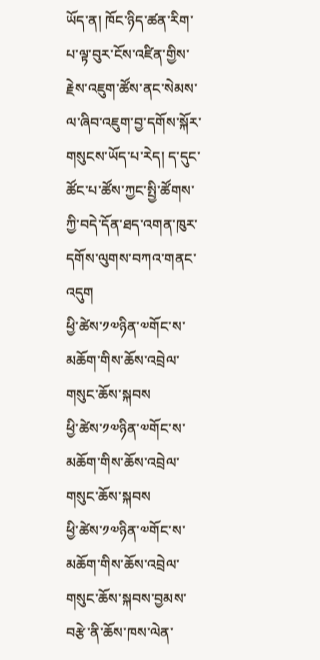ཡོད་ན། ཁོང་ཉིད་ཚན་རིག་པ་ལྟ་བུར་ངོས་འཛིན་གྱིས་རྗེས་འཇུག་ཚོས་ནང་སེམས་ལ་ཞིབ་འཇུག་བྱ་དགོས་སྐོར་གསུངས་ཡོད་པ་རེད། ད་དུང་ཚོང་པ་ཚོས་ཀྱང་སྤྱི་ཚོགས་ཀྱི་བདེ་དོན་ཐད་འགན་ཁུར་དགོས་ལུགས་བཀའ་གནང་འདུག
ཕྱི་ཚེས་༡༧ཉིན་༧གོང་ས་མཆོག་གིས་ཆོས་འབྲེལ་གསུང་ཆོས་སྐབས
ཕྱི་ཚེས་༡༧ཉིན་༧གོང་ས་མཆོག་གིས་ཆོས་འབྲེལ་གསུང་ཆོས་སྐབས
ཕྱི་ཚེས་༡༧ཉིན་༧གོང་ས་མཆོག་གིས་ཆོས་འབྲེལ་གསུང་ཆོས་སྐབས་བྱམས་བརྩེ་ནི་ཆོས་ཁས་ལེན་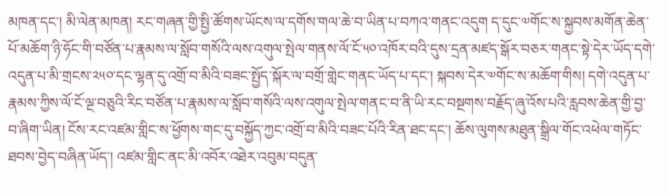མཁན་དང་། མི་ལེན་མཁན། རང་གཞན་གྱི་སྤྱི་ཚོགས་ཡོངས་ལ་དགོས་གལ་ཆེ་བ་ཡིན་པ་བཀའ་གནང་འདུག ད་དུང་༧གོང་ས་སྐྱབས་མགོན་ཆེན་པོ་མཆོག་ཉི་ཧོང་གི་བཙོན་པ་རྣམས་ལ་སློབ་གསོའི་ལས་འགུལ་སྤེལ་གནས་ལོ་ངོ་༥༠་འཁོར་བའི་དུས་དྲན་མཛད་སྒོར་བཅར་གནང་སྟེ་དེར་ཡོད་དགེ་འདུན་པ་མི་གྲངས་༢༥༠་དང་ལྷན་དུ་འགྲོ་བ་མིའི་བཟང་སྤྱོད་སྐོར་ལ་བགྲོ་གླེང་གནང་ཡོད་པ་དང་། སྐབས་དེར་༧གོང་ས་མཆོག་གིས། དགེ་འདུན་པ་རྣམས་ཀྱིས་ལོ་ངོ་ལྔ་བཅུའི་རིང་བཙོན་པ་རྣམས་ལ་སློབ་གསོའི་ལས་འགུལ་སྤེལ་གནང་བ་ནི་ཡི་རང་བསྔགས་བརྗོད་ཞུ་འོས་པའི་རླབས་ཆེན་གྱི་བྱ་བ་ཞིག་ཡིན། ངོས་རང་འཛམ་གླིང་ས་ཕྱོགས་གང་དུ་བསྐྱོད་ཀྱང་འགྲོ་བ་མིའི་བཟང་པོའི་རིན་ཐང་དང་། ཆོས་ལུགས་མཐུན་སྒྲིལ་གོང་འཕེལ་གཏོང་ཐབས་བྱེད་བཞིན་ཡོད་། འཛམ་གླིང་ནང་མི་འབོར་འཐེར་འབུམ་བདུན་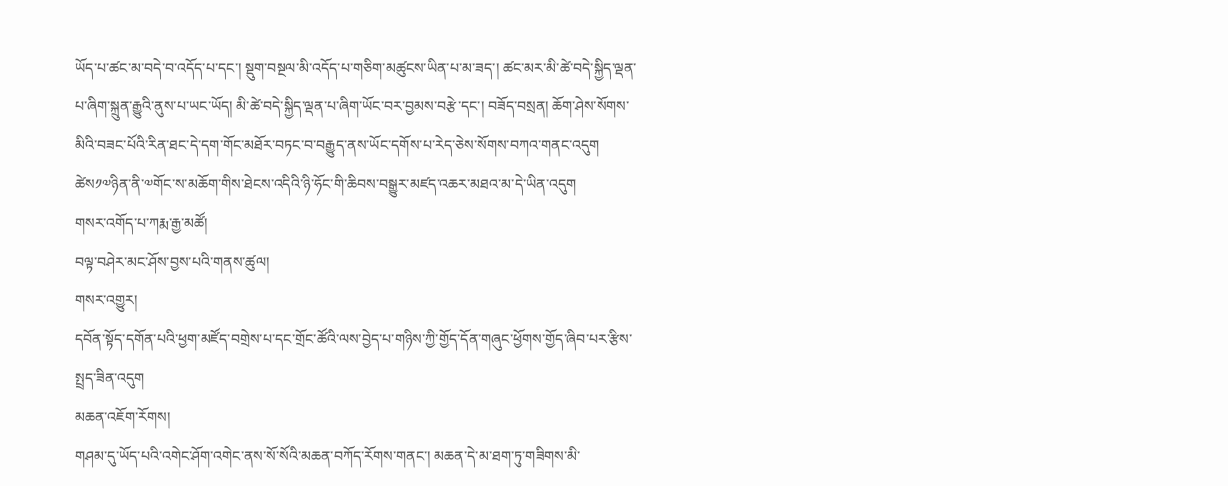ཡོད་པ་ཚང་མ་བདེ་བ་འདོད་པ་དང་། སྡུག་བསྔལ་མི་འདོད་པ་གཅིག་མཚུངས་ཡིན་པ་མ་ཟད་། ཚང་མར་མི་ཚེ་བདེ་སྐྱིད་ལྡན་པ་ཞིག་སྐྲུན་རྒྱུའི་ནུས་པ་ཡང་ཡོད། མི་ཚེ་བདེ་སྐྱིད་ལྡན་པ་ཞིག་ཡོང་བར་བྱམས་བརྩེ་དང་། བཟོད་བསྲན། ཆོག་ཤེས་སོགས་མིའི་བཟང་པོའི་རིན་ཐང་དེ་དག་གོང་མཐོར་བཏང་བ་བརྒྱུད་ནས་ཡོང་དགོས་པ་རེད་ཅེས་སོགས་བཀའ་གནང་འདུག
ཚེས༡༧ཉིན་ནི་༧གོང་ས་མཆོག་གིས་ཐེངས་འདིའི་ཉི་ཧོང་གི་ཆིབས་བསྒྱུར་མཛད་འཆར་མཐའ་མ་དེ་ཡིན་འདུག
གསར་འགོད་པ་ཀརྨ་རྒྱ་མཚོ།
བལྟ་བཤེར་མང་ཤོས་བྱས་པའི་གནས་ཚུལ།
གསར་འགྱུར།
དབོན་སྟོད་དགོན་པའི་ཕྱག་མཛོད་བགྲེས་པ་དང་གྲོང་ཚོའི་ལས་བྱེད་པ་གཉིས་ཀྱི་གྱོད་དོན་གཞུང་ཕྱོགས་གྱོད་ཞིབ་པར་རྩིས་སྤྲད་ཟིན་འདུག
མཆན་འཇོག་རོགས།
གཤམ་དུ་ཡོད་པའི་འགེང་ཤོག་འགེང་ནས་སོ་སོའི་མཆན་བཀོད་རོགས་གནང་། མཆན་དེ་མ་ཐག་ཏུ་གཟིགས་མི་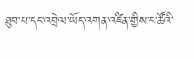ཐུབ་པ་དང་འབྲེལ་ཡོད་འགན་འཛིན་གྱིས་ང་ཚོའི་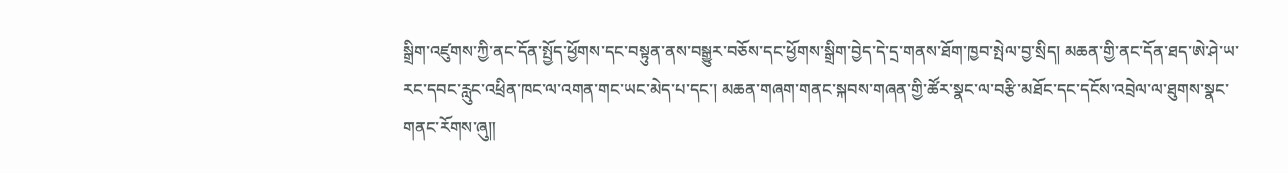སྒྲིག་འཛུགས་ཀྱི་ནང་དོན་སྤྱོད་ཕྱོགས་དང་བསྟུན་ནས་བསྒྱུར་བཅོས་དང་ཕྱོགས་སྒྲིག་བྱེད་དེ་དྲ་གནས་ཐོག་ཁྱབ་སྤེལ་བྱ་སྲིད། མཆན་གྱི་ནང་དོན་ཐད་ཨེ་ཤེ་ཡ་རང་དབང་རླུང་འཕྲིན་ཁང་ལ་འགན་གང་ཡང་མེད་པ་དང་། མཆན་གཞག་གནང་སྐབས་གཞན་གྱི་ཚོར་སྣང་ལ་བརྩི་མཐོང་དང་དངོས་འབྲེལ་ལ་ཐུགས་སྣང་གནང་རོགས་ཞུ༎